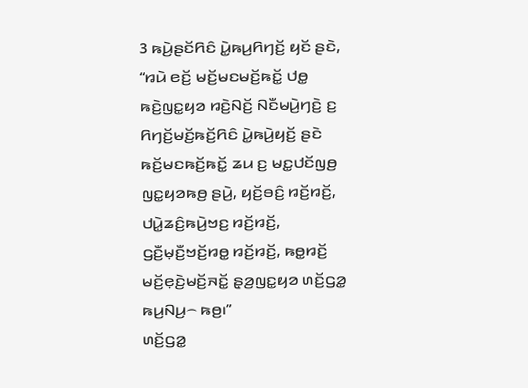3 ꤒꤣꤧ꤬ꤔꤢꤩꤖꤢꤨ ꤣꤧ꤭ꤒꤣ꤬ꤖꤚꤢꤩ꤬ ꤟꤢꤩ ꤔꤢꤧ, “ꤙꤣꤧ ꤕꤢꤩ꤬ ꤗꤢꤩ꤬ꤗꤢꤗꤢꤩ꤬ꤒꤢꤩ꤭ ꤓꤥ꤭ ꤒꤢꤧ꤬ꤜꤢ꤭ꤟꤤ ꤙꤢꤧ꤬ꤡꤢꤩ꤬ ꤡꤢꤪꤗꤣꤧ꤬ꤚꤢꤧ꤬ ꤢ꤬ ꤖꤚꤢꤩ꤬ꤗꤢꤩ꤬ꤒꤢꤩ꤬ꤖꤢꤨ ꤣꤧ꤭ꤒꤣꤧ꤬ꤟꤢꤩ꤬ ꤔꤢꤧ ꤒꤢꤩ꤬ꤗꤢꤒꤢꤩ꤬ꤒꤢꤩ꤭ ꤘꤣ ꤢ꤬ ꤗꤢ꤭ꤓꤢꤩꤜꤥ꤬ ꤜꤢ꤭ꤟꤤꤒꤥ꤬ ꤔꤣꤧ꤬, ꤟꤢꤩ꤬ꤋꤢꤨ꤬ ꤙꤢꤩ꤬ꤙꤢꤩ꤬, ꤓꤣꤧ꤭ꤘꤢꤨ꤬ꤒꤣꤧ꤬ꤠꤢ꤬ ꤙꤢꤩ꤬ꤙꤢꤩ꤬, ꤞꤢꤪ꤬ꤗ꤫ꤢꤪ꤬ꤠꤢꤩ꤬ꤙꤥ꤭ ꤙꤢꤩ꤬ꤙꤢꤩ꤬, ꤒꤥ꤭ꤙꤢꤩ꤬ ꤗꤢꤩ꤬ꤕ꤫ꤢꤧ꤬ꤗꤢꤩ꤬ꤏꤢꤩ꤭ ꤔ꤫ꤤ꤬ꤜꤢ꤭ꤟꤤ ꤛꤢꤩ꤬ꤞꤤ꤭ ꤒꤣ꤬ꤡꤣ꤬꤮ ꤒꤥ꤬꤯”
ꤛꤢꤩ꤬ꤞꤤ꤭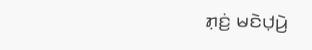ꤊ꤫ꤢꤦ꤬ ꤗꤢꤧꤓ꤫ꤣꤧ꤬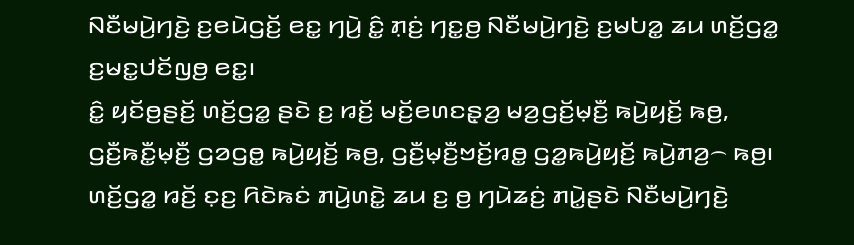ꤡꤢꤪꤗꤣꤧ꤬ꤚꤢꤧ꤬ ꤢ꤬ꤕꤣꤧꤞꤢꤩ꤬ ꤕꤢ꤭ ꤚꤣꤧ꤬ ꤢꤨ꤭ ꤊ꤫ꤢꤦ꤬ ꤚꤢ꤭ꤥ꤬ ꤡꤢꤪꤗꤣꤧ꤬ꤚꤢꤧ꤬ ꤢ꤬ꤗꤝꤤ꤭ ꤘꤣ ꤛꤢꤩ꤬ꤞꤤ꤭ ꤢ꤬ꤗꤢ꤭ꤓꤢꤩꤜꤥ꤬ ꤕꤢ꤭꤯
ꤢꤨ꤭ ꤟꤢꤩꤥ꤬ꤔꤢꤩ꤬ ꤛꤢꤩ꤬ꤞꤤ꤭ ꤔꤢꤧ ꤢ꤬ ꤙꤢꤩ꤬ ꤗꤢꤩ꤬ꤕꤛꤢꤔ꤫ꤤ꤬ ꤗꤤ꤬ꤞꤢꤩ꤬ꤗ꤫ꤢꤪ꤬ ꤒꤣꤧ꤬ꤟꤢꤩ꤬ ꤒꤥ꤬, ꤞꤢꤪ꤬ꤒꤢꤪ꤭ꤗ꤫ꤢꤪ꤬ ꤞꤤꤞꤥ꤭ ꤒꤣꤧ꤬ꤟꤢꤩ꤬ ꤒꤥ꤬, ꤞꤢꤪ꤬ꤗ꤫ꤢꤪ꤬ꤠꤢꤩ꤬ꤙꤥ꤭ ꤞꤤ꤭ꤒꤣꤧ꤬ꤟꤢꤩ꤬ ꤒꤣꤧ꤬ꤊꤤ꤬꤮ ꤒꤥ꤬꤯ ꤛꤢꤩ꤬ꤞꤤ꤭ ꤙꤢꤩ꤬ ꤢ꤫ꤢ꤬ ꤖꤢꤧꤒꤢꤦ ꤊꤣꤧ꤬ꤛꤢꤧ꤭ ꤘꤣ ꤢ꤬ ꤥ꤬ ꤚꤣꤧꤘꤢꤦ꤬ ꤊꤣꤧ꤭ꤔꤢꤧ ꤡꤢꤪꤗꤣꤧ꤬ꤚꤢꤧ꤬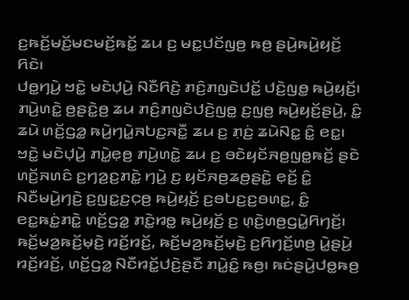ꤢ꤬ꤒꤢꤩ꤬ꤗꤢꤩ꤬ꤗꤢꤗꤢꤩ꤬ꤒꤢꤩ꤭ ꤘꤣ ꤢ꤬ ꤗꤢ꤭ꤓꤢꤩꤜꤥ꤬ ꤒꤥ꤬ ꤔꤣꤧ꤬ꤒꤣꤧ꤬ꤟꤢꤩ꤬ ꤖꤢꤧ꤯
ꤓꤥ꤭ꤚꤣꤧ꤬ ꤠꤢꤧ꤭ ꤗꤢꤧꤓ꤫ꤣꤧ꤬ ꤡꤢꤪꤖꤢꤧ꤬ ꤊꤢꤨ꤬ꤊꤜꤢꤧꤓꤢꤩ꤭ ꤓꤢꤧ꤬ꤜꤥ꤭ ꤒꤣꤧ꤬ꤟꤢꤩ꤬꤯ ꤊꤣꤧ꤬ꤛꤢꤧ꤭ ꤥ꤬ꤔꤢꤧ꤭ꤥ꤬ ꤘꤣ ꤊꤢꤨ꤬ꤊꤜꤢꤧꤓꤢꤧ꤬ꤜꤥ꤭ ꤢ꤬ꤜꤥ꤬ ꤒꤣꤧ꤬ꤟꤢꤩ꤬ꤔꤣꤧ꤬, ꤢꤨ꤭ ꤘꤣꤧ ꤛꤢꤩ꤬ꤞꤤ꤭ ꤒꤣꤧ꤬ꤚꤣꤧ꤭ꤏꤝꤢ꤬ꤏꤢꤪ꤭ ꤘꤣ ꤢ꤬ ꤊ꤫ꤢꤦ꤬ ꤘꤣꤧꤡꤢ꤭ ꤢꤨ꤭ ꤕꤢ꤭꤯ ꤠꤢꤧ꤭ ꤗꤢꤧꤓ꤫ꤣꤧ꤬ ꤊꤣꤧ꤭ꤕ꤫ꤥ꤬ ꤊꤣꤧ꤬ꤛꤢꤧ꤭ ꤘꤣ ꤢ꤬ ꤋꤢꤧꤟꤢꤩꤏꤥ꤬ꤜꤥ꤭ꤒꤢꤩ꤬ ꤔꤢꤧ ꤛꤢꤩ꤬ꤏꤛꤢꤨ ꤢ꤬ꤚꤤ꤬ꤢ꤬ꤊꤢꤧ꤭ ꤚꤣꤧ꤬ ꤢ꤬ ꤟꤢꤩꤏꤥ꤬ꤘꤥ꤬ꤔꤢꤧ꤭ ꤕ꤫ꤢꤩ꤬ ꤢꤨ꤭ ꤡꤢꤪꤗꤣꤧ꤬ꤚꤢꤧ꤬ ꤢ꤬ꤜꤢ꤭ꤢ꤬ꤍ꤫ꤥ꤬ ꤒꤣꤧ꤬ꤟꤢꤩ꤬ ꤢ꤬ꤋꤝꤢ꤬ꤢ꤬ꤋꤛꤢ꤭, ꤢꤨ꤭ ꤕꤢ꤭ꤒꤢꤦ꤭ꤊꤢꤧ꤭ ꤛꤢꤩ꤬ꤞꤤ꤭ ꤊꤢꤧ꤭ꤙꤥ꤭ ꤒꤣꤧ꤬ꤟꤢꤩ꤬ ꤢ꤬ ꤛ꤫ꤢꤧ꤬ꤛꤥ꤬ꤞꤣꤧ꤭ꤖꤚꤢꤩ꤬꤯ ꤒꤢꤩ꤬ꤗꤤ꤬ꤒꤢꤩ꤬ꤗ꤫ꤢꤧ꤬ ꤙꤢꤩ꤬ꤙꤢꤩ꤬, ꤒꤢꤩ꤬ꤗꤤ꤬ꤒꤢꤩ꤬ꤗ꤫ꤢꤧ꤬ ꤢ꤬ꤖꤚꤢꤩ꤬ꤛꤥ꤬ ꤣꤧ꤭ꤔꤣꤧ꤬ ꤙꤢꤩ꤬ꤙꤢꤩ꤬, ꤛꤢꤩ꤬ꤞꤤ꤭ ꤡꤢꤪꤙꤢꤩ꤭ꤓꤢꤧ꤬ꤔꤢꤪ ꤊꤣꤧ꤭ꤢꤨ꤭ ꤒꤥ꤬꤯ ꤒꤢꤦꤔꤣꤧ꤬ꤓꤥ꤭ꤒꤥ꤬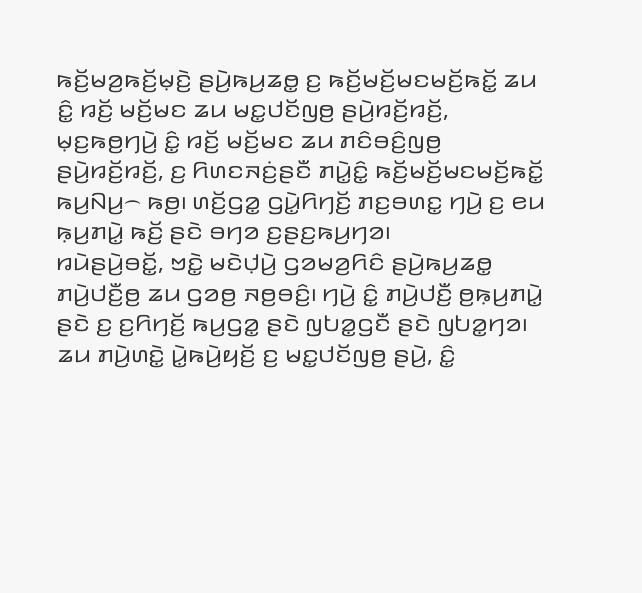ꤒꤢꤩ꤬ꤗꤤ꤬ꤒꤢꤩ꤬ꤗ꤫ꤢꤧ꤬ ꤔꤣꤧ꤬ꤒꤣ꤬ꤘꤥ꤭ ꤢ꤬ ꤒꤢꤩ꤬ꤗꤢꤩ꤬ꤗꤢꤗꤢꤩ꤬ꤒꤢꤩ꤭ ꤘꤣ ꤢꤨ꤭ ꤙꤢꤩ꤬ ꤗꤢꤩ꤬ꤗꤢ ꤘꤣ ꤗꤢ꤭ꤓꤢꤩꤜꤥ꤬ ꤔꤣꤧ꤬ꤙꤢꤩ꤬ꤙꤢꤩ꤬, ꤗ꤫ꤢ꤬ꤒꤥ꤬ꤚꤣꤧ꤬ ꤢꤨ꤭ ꤙꤢꤩ꤬ ꤗꤢꤩ꤬ꤗꤢ ꤘꤣ ꤊꤢꤨꤋꤢꤨ꤬ꤜꤥ꤬ ꤔꤣꤧ꤬ꤙꤢꤩ꤬ꤙꤢꤩ꤬, ꤢ꤬ ꤖꤛꤢꤏꤢꤦ꤬ꤔꤢꤪ ꤊꤣꤧ꤭ꤢꤨ꤭ ꤒꤢꤩ꤬ꤗꤢꤩ꤬ꤗꤢꤗꤢꤩ꤬ꤒꤢꤩ꤭ ꤒꤣ꤬ꤡꤣ꤬꤮ ꤒꤥ꤬꤯ ꤛꤢꤩ꤬ꤞꤤ꤭ ꤞꤣꤧ꤭ꤖꤚꤢꤩ꤬ ꤊꤢ꤬ꤋꤛꤢ꤭ ꤚꤣꤧ꤬ ꤢ꤬ ꤕꤣ ꤒ꤫ꤣ꤬ꤊꤣꤧ꤭ ꤒꤢꤩ꤬ ꤔꤢꤧ ꤋꤚꤤ ꤢ꤬ꤔꤢ꤬ꤒꤣ꤬ꤚꤤ꤯
ꤙꤣꤧꤔꤣꤧ꤬ꤋꤢꤩ꤭, ꤠꤢꤧ꤭ ꤗꤢꤧꤓ꤫ꤣꤧ꤬ ꤞꤤꤗꤤ꤬ꤖꤢꤨ ꤔꤣꤧ꤬ꤒꤣ꤬ꤘꤥ꤭ ꤊꤣꤧ꤬ꤓꤢꤪ꤬ꤥ꤬ ꤘꤣ ꤞꤤꤥ꤬ ꤏꤥ꤬ꤋꤢꤨ꤬꤯ ꤚꤣꤧ꤬ ꤢꤨ꤭ ꤊꤣꤧ꤬ꤓꤢꤪ꤬ ꤥ꤬ꤒ꤫ꤣ꤬ꤊꤣꤧ꤭ ꤔꤢꤧ ꤢ꤬ ꤢ꤬ꤖꤚꤢꤩ꤬ ꤒꤣ꤬ꤞꤤ꤭ ꤔꤢꤧ ꤜꤝꤤ꤭ꤞꤢꤪ ꤔꤢꤧ ꤜꤝꤤ꤭ꤚꤤ꤯ ꤘꤣ ꤊꤣꤧ꤬ꤛꤢꤧ꤭ ꤣꤧ꤭ꤒꤣꤧ꤬ꤟꤢꤩ꤬ ꤢ꤬ ꤗꤢ꤭ꤓꤢꤩꤜꤥ꤬ ꤔꤣꤧ꤬, ꤢꤨ꤭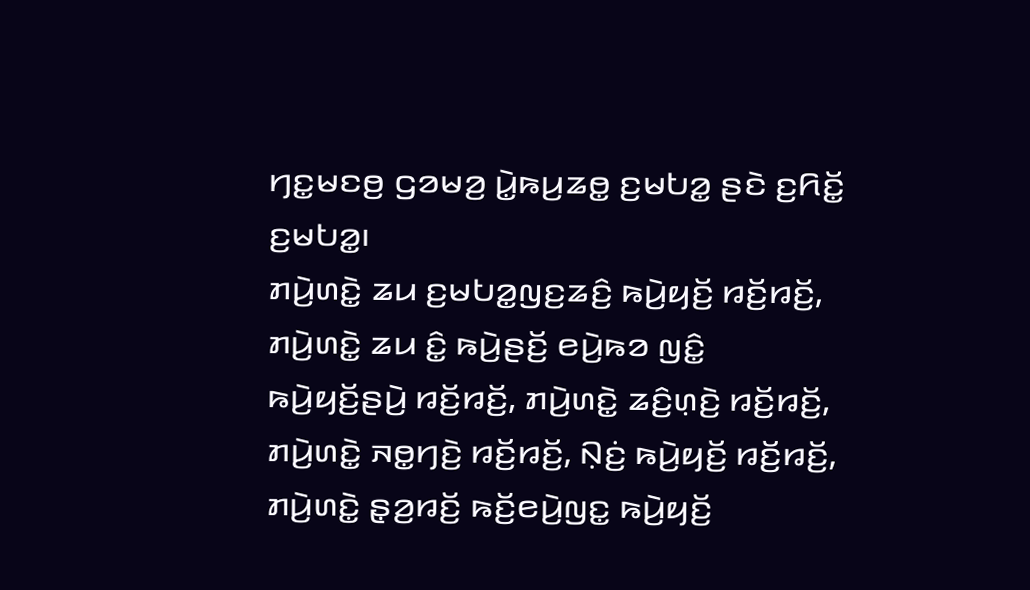ꤚꤢ꤭ꤗꤢꤥ꤬ ꤞꤤꤗꤤ꤬ ꤣꤧ꤭ꤒꤣ꤬ꤘꤥ꤭ ꤢ꤬ꤗꤝꤤ꤭ ꤔꤢꤧ ꤢ꤬ꤖꤢꤩ꤭ ꤢ꤬ꤗꤝꤤ꤭꤯
ꤊꤣꤧ꤬ꤛꤢꤧ꤭ ꤘꤣ ꤢ꤬ꤗꤝꤤ꤭ꤜꤢ꤬ꤘꤢꤨ꤬ ꤒꤣꤧ꤬ꤟꤢꤩ꤬ ꤙꤢꤩ꤬ꤙꤢꤩ꤬, ꤊꤣꤧ꤬ꤛꤢꤧ꤭ ꤘꤣ ꤢꤨ꤭ ꤒꤣꤧ꤬ꤔꤢꤩ꤬ ꤕꤣꤧ꤬ꤒꤤ ꤜꤢꤨ꤭ ꤒꤣꤧ꤬ꤟꤢꤩ꤬ꤔꤣꤧ꤬ ꤙꤢꤩ꤬ꤙꤢꤩ꤬, ꤊꤣꤧ꤬ꤛꤢꤧ꤭ ꤘꤢꤨ꤬ꤛ꤫ꤢꤧ꤬ ꤙꤢꤩ꤬ꤙꤢꤩ꤬, ꤊꤣꤧ꤬ꤛꤢꤧ꤭ ꤏꤥ꤭ꤚꤢꤧ꤬ ꤙꤢꤩ꤬ꤙꤢꤩ꤬, ꤡ꤫ꤢꤦ꤬ ꤒꤣꤧ꤬ꤟꤢꤩ꤬ ꤙꤢꤩ꤬ꤙꤢꤩ꤬, ꤊꤣꤧ꤬ꤛꤢꤧ꤭ ꤔ꤫ꤤ꤬ꤙꤢꤩ꤬ ꤒꤢꤩ꤬ꤕꤣꤧ꤬ꤜꤢ꤭ ꤒꤣꤧ꤬ꤟꤢꤩ꤬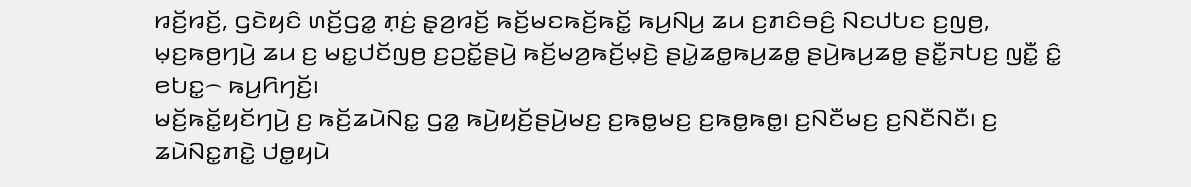ꤙꤢꤩ꤬ꤙꤢꤩ꤬, ꤞꤢꤧꤟꤢꤨ ꤛꤢꤩ꤬ꤞꤤ꤭ ꤊ꤫ꤢꤦ꤬ ꤔ꤫ꤤ꤬ꤙꤢꤩ꤬ ꤒꤢꤩ꤬ꤗꤢꤒꤢꤩ꤬ꤒꤢꤩ꤭ ꤒꤣ꤬ꤡꤣ꤬ ꤘꤣ ꤢ꤬ꤊꤢꤨꤋꤢꤨ꤬ ꤡꤢꤓꤝꤢ ꤢ꤬ꤜꤥ꤬, ꤗ꤫ꤢ꤬ꤒꤥ꤬ꤚꤣꤧ꤬ ꤘꤣ ꤢ꤬ ꤗꤢ꤭ꤓꤢꤩꤜꤥ꤬ ꤢ꤬ꤑꤢꤩ꤭ꤔꤣꤧ꤬ ꤒꤢꤩ꤬ꤗꤤ꤬ꤒꤢꤩ꤬ꤗ꤫ꤢꤧ꤬ ꤔꤣꤧ꤭ꤘꤥ꤭ꤒꤣ꤬ꤘꤥ꤭ ꤔꤣꤧ꤬ꤒꤣ꤬ꤘꤥ꤭ ꤔꤢꤪ꤭ꤏꤝꤢ꤬ ꤜꤢꤪ꤭ ꤢꤨ꤭ ꤕꤝꤢ꤭꤮ ꤒꤣ꤬ꤖꤚꤢꤩ꤬꤯
ꤗꤢꤩ꤬ꤒꤢꤩ꤭ꤟꤢꤩꤚꤣꤧ꤬ ꤢ꤬ ꤒꤢꤩ꤬ꤘꤣꤧꤡꤢ꤭ ꤞꤤ꤭ ꤒꤣꤧ꤬ꤟꤢꤩ꤬ꤔꤣꤧ꤬ꤗꤢ꤬ ꤢ꤬ꤒꤥ꤭ꤗꤢ꤬ ꤢ꤬ꤒꤥ꤭ꤒꤥ꤭꤯ ꤢ꤬ꤡꤢꤪꤗꤢ꤬ ꤢ꤬ꤡꤢꤪꤡꤢꤪ꤯ ꤢ꤬ ꤘꤣꤧꤡꤢ꤭ꤊꤢꤧ꤭ ꤓꤥ꤭ꤟꤣꤧ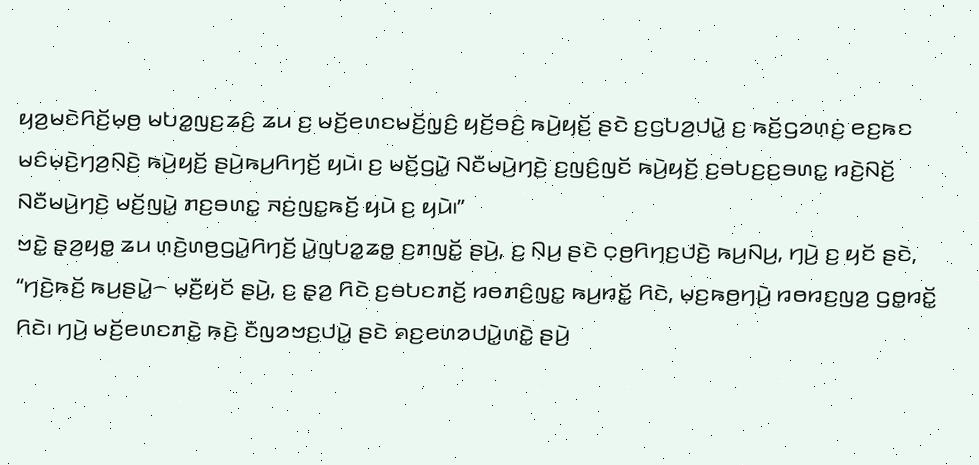ꤟꤤ꤬ꤗꤢꤧꤖꤢꤩ꤬ꤗ꤫ꤥ꤬ ꤗꤝꤤ꤭ꤜꤢ꤬ꤘꤢꤨ꤬ ꤘꤣ ꤢ꤬ ꤗꤢꤩ꤬ꤕꤛꤢꤗꤢꤩ꤬ꤜ꤫ꤢꤨ꤬ ꤟꤢꤩ꤬ꤋꤢꤨ꤬ ꤒꤣꤧ꤬ꤟꤢꤩ꤬ ꤔꤢꤧ ꤢ꤬ꤞꤝꤤ꤬ꤓꤣꤧ꤭ ꤢ꤬ ꤒꤢꤩ꤬ꤞꤤꤛ꤫ꤢꤦ꤬ ꤕꤢ꤬ꤒꤢ ꤗꤢꤨꤗ꤫ꤢꤧ꤬ꤚꤤ꤬ꤡ꤫ꤢꤧ꤬ ꤒꤣꤧ꤬ꤟꤢꤩ꤬ ꤔꤣꤧ꤬ꤒꤣ꤬ꤖꤚꤢꤩ꤬ ꤟꤣꤧ꤯ ꤢ꤬ ꤗꤢꤩ꤬ꤞꤣꤧ꤭ ꤡꤢꤪꤗꤣꤧ꤬ꤚꤢꤧ꤬ ꤢ꤬ꤜꤢꤨ꤬ꤜꤢꤩ ꤒꤣꤧ꤬ꤟꤢꤩ꤬ ꤢ꤬ꤋꤝꤢ꤬ꤢ꤬ꤋꤛꤢ꤭ ꤙꤢꤧ꤬ꤡꤢꤩ꤬ ꤡꤢꤪꤗꤣꤧ꤬ꤚꤢꤧ꤬ ꤗꤢꤩ꤬ꤜꤣꤧ꤭ ꤊꤢ꤬ꤋꤛꤢ꤭ ꤏꤢꤦ꤬ꤜꤢ꤭ꤒꤢꤩ꤬ ꤟꤣꤧ ꤢ꤬ ꤟꤣꤧ꤯”
ꤠꤢꤧ꤭ ꤔ꤫ꤤ꤬ꤟꤥ꤭ ꤘꤣ ꤛ꤫ꤢꤧ꤬ꤛꤥ꤬ꤞꤣꤧ꤭ꤖꤚꤢꤩ꤬ ꤣꤧ꤭ꤜꤝꤤ꤭ꤘꤥ꤭ ꤢ꤬ꤊꤜꤢꤩ꤭ ꤔꤣꤧ꤬, ꤢ꤬ ꤡ꤫ꤣ꤬ ꤔꤢꤧ ꤍ꤫ꤥ꤬ꤖꤚꤢ꤬ꤓꤢꤧ꤬ ꤒꤣ꤬ꤡꤣ꤬, ꤚꤣꤧ꤬ ꤢ꤬ ꤟꤢꤩ ꤔꤢꤧ, “ꤚꤢꤧ꤬ꤒꤢꤩ꤬ ꤒꤣ꤬ꤔꤣꤧ꤭꤮ ꤗ꤫ꤢꤪ꤬ꤟꤢꤩ ꤔꤣꤧ꤬, ꤢ꤬ ꤔ꤫ꤤ꤬ ꤖꤢꤧ ꤢ꤬ꤋꤝꤢꤊꤢꤩ꤬ ꤙꤥꤊꤢꤨ꤬ꤜꤢ꤭ ꤒꤣ꤬ꤙꤢꤩ꤭ ꤖꤢꤧ, ꤗ꤫ꤢ꤬ꤒꤥ꤬ꤚꤣꤧ꤬ ꤙꤥꤙꤢ꤬ꤜꤤ꤬ ꤞꤥ꤭ꤙꤢꤩ꤭ ꤖꤢꤧ꤯ ꤚꤣꤧ꤬ ꤗꤢꤩ꤬ꤕꤛꤢꤊꤢꤧ꤭ ꤒ꤫ꤢꤧ꤬ ꤢꤪꤜꤤꤠꤢ꤬ꤓꤣꤧ꤭ ꤔꤢꤧ ꤎꤢ꤬ꤕꤛꤤꤓꤣꤧ꤭ꤛꤢꤧ꤭ ꤔꤣꤧ꤬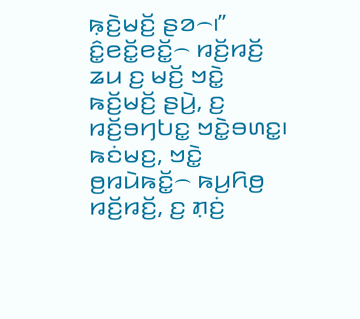ꤒ꤫ꤢꤧ꤬ꤗꤢꤩ꤬ ꤔꤤ꤮꤯”
ꤢꤨ꤭ꤕꤢꤩ꤭ꤕꤢꤩ꤭꤮ ꤙꤢꤩ꤬ꤙꤢꤩ꤬ ꤘꤣ ꤢ꤬ ꤗꤢꤩ꤬ ꤠꤢꤧ꤭ ꤒꤢꤩ꤬ꤗꤢꤩ꤬ ꤔꤣꤧ꤬, ꤢ꤬ ꤙꤢꤩ꤬ꤋꤚꤝꤢ꤭ ꤠꤢꤧ꤭ꤋꤛꤢ꤭꤯ ꤒꤢꤦꤗꤢ꤬, ꤠꤢꤧ꤭ ꤥ꤬ꤙꤣꤧꤒꤢꤩ꤭꤮ ꤒꤣ꤬ꤖꤥ꤬ ꤙꤢꤩ꤬ꤙꤢꤩ꤬, ꤢ꤬ ꤊ꤫ꤢꤦ꤬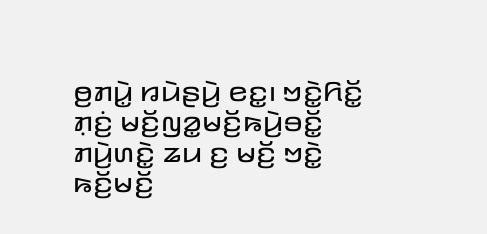ꤥ꤬ꤊꤣꤧ꤭ ꤙꤣꤧꤔꤣꤧ꤬ ꤕꤢ꤭꤯ ꤠꤢꤧ꤭ꤖꤢꤩ꤭ ꤊ꤫ꤢꤦ꤬ ꤗꤢꤩ꤬ꤜꤤ꤭ꤗꤢꤩ꤬ꤒꤣꤧ꤬ꤋꤢꤩ꤭ ꤊꤣꤧ꤬ꤛꤢꤧ꤭ ꤘꤣ ꤢ꤬ ꤗꤢꤩ꤬ ꤠꤢꤧ꤭ ꤒꤢꤩ꤬ꤗꤢꤩ꤬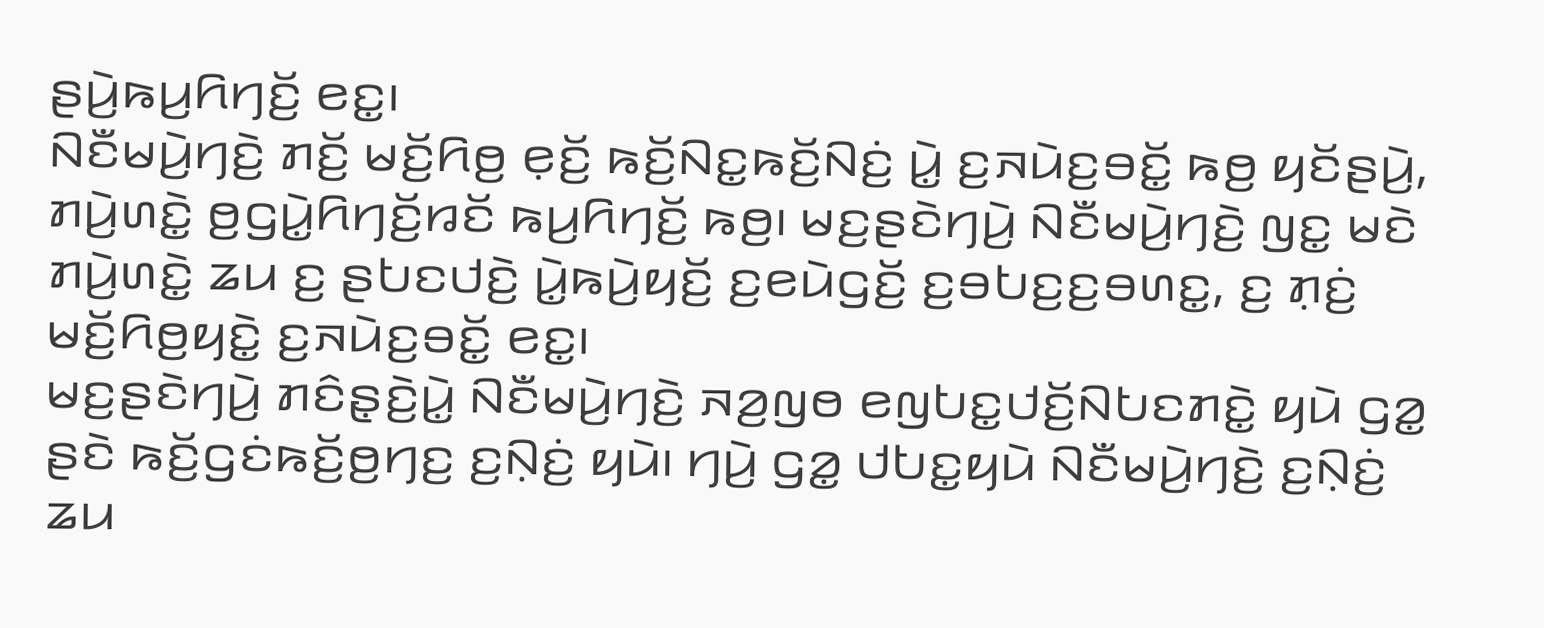ꤔꤣꤧ꤬ꤒꤣ꤬ꤖꤚꤢꤩ꤬ ꤕꤢ꤭꤯
ꤡꤢꤪꤗꤣꤧ꤬ꤚꤢꤧ꤬ ꤊꤢꤩ꤬ ꤗꤢꤩ꤬ꤖꤥ꤬ ꤕ꤫ꤢꤩ꤬ ꤒꤢꤩ꤬ꤡꤢ꤭ꤒꤢꤩ꤬ꤡꤢꤦ꤬ ꤣꤧ꤭ ꤢ꤬ꤏꤣꤧꤢ꤬ꤋꤢꤩ꤭ ꤒꤥ꤬ ꤟꤢꤩꤔꤣꤧ꤬, ꤊꤣꤧ꤬ꤛꤢꤧ꤭ ꤥ꤬ꤞꤣꤧ꤭ꤖꤚꤢꤩ꤬ꤙꤢꤩ ꤒꤣ꤬ꤖꤚꤢꤩ꤬ ꤒꤥ꤬꤯ ꤗꤢ꤬ꤔꤢꤧꤚꤣꤧ꤬ ꤡꤢꤪꤗꤣꤧ꤬ꤚꤢꤧ꤬ ꤜꤢ꤭ ꤗꤢꤧ ꤊꤣꤧ꤬ꤛꤢꤧ꤭ ꤘꤣ ꤢ꤬ ꤔꤝꤢꤓꤢꤧ꤬ ꤣꤧ꤭ꤒꤣꤧ꤬ꤟꤢꤩ꤬ ꤢ꤬ꤕꤣꤧꤞꤢꤩ꤬ ꤢ꤬ꤋꤝꤢ꤬ꤢ꤬ꤋꤛꤢ꤭, ꤢ꤬ ꤊ꤫ꤢꤦ꤬ ꤗꤢꤩ꤬ꤖꤥ꤬ꤟꤢꤧ꤭ ꤢ꤬ꤏꤣꤧꤢ꤬ꤋꤢꤩ꤭ ꤕꤢ꤭꤯
ꤗꤢ꤬ꤔꤢꤧꤚꤣꤧ꤬ ꤊꤢꤨꤔ꤫ꤢꤧ꤬ꤣꤧ꤭ ꤡꤢꤪꤗꤣꤧ꤬ꤚꤢꤧ꤬ ꤏꤤ꤬ꤜꤥ ꤕꤜꤝꤢ꤭ꤓꤢꤩ꤬ꤡꤝꤢꤊꤢꤧ꤭ ꤟꤣꤧ ꤞꤤ꤭ ꤔꤢꤧ ꤒꤢꤩ꤬ꤞꤢꤦꤒꤢꤩ꤬ꤥ꤬ꤚꤢ꤬ ꤢ꤬ꤡ꤫ꤢꤦ꤬ ꤟꤣꤧ꤯ ꤚꤣꤧ꤬ ꤞꤤ꤭ ꤓꤝꤢ꤭ꤟꤣꤧ ꤡꤢꤪꤗꤣꤧ꤬ꤚꤢꤧ꤬ ꤢ꤬ꤡ꤫ꤢꤦ꤬ ꤘꤣ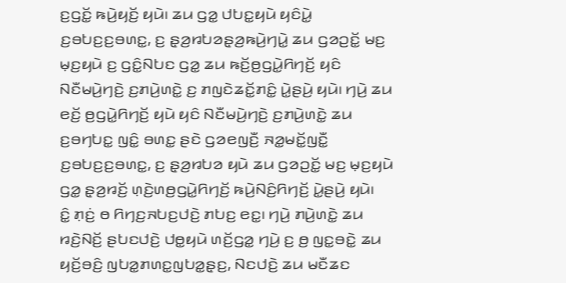ꤢ꤬ꤞꤢꤩ꤭ ꤒꤣꤧ꤬ꤟꤢꤩ꤬ ꤟꤣꤧ꤯ ꤘꤣ ꤞꤤ꤭ ꤓꤝꤢ꤭ꤟꤣꤧ ꤟꤢꤨꤣꤧ꤭ ꤢ꤬ꤋꤝꤢ꤬ꤢ꤬ꤋꤛꤢ꤭, ꤢ꤬ ꤔ꤫ꤤ꤬ꤙꤝꤤꤔ꤫ꤤ꤬ꤒꤣꤧ꤬ꤚꤣꤧ꤭ ꤘꤣ ꤞꤤꤑꤢꤩ꤭ ꤗꤢ꤬ ꤗ꤫ꤢ꤬ꤟꤣꤧ ꤢ꤬ ꤞꤢꤨ꤭ꤡꤝꤢ ꤞꤤ꤭ ꤘꤣ ꤒꤢꤩ꤬ꤥ꤬ꤞꤣꤧ꤭ꤖꤚꤢꤩ꤬ ꤟꤢꤨ ꤡꤢꤪꤗꤣꤧ꤬ꤚꤢꤧ꤬ ꤢ꤬ꤊꤣꤧ꤬ꤛꤢꤧ꤭ ꤢ꤬ ꤊꤜꤢꤧꤘꤢꤩ꤭ꤊꤢꤨ꤭ ꤣꤧ꤭ꤔꤣꤧ꤬ ꤟꤣꤧ꤯ ꤚꤣꤧ꤬ ꤘꤣ ꤕꤢꤩ꤬ ꤥ꤬ꤞꤣꤧ꤭ꤖꤚꤢꤩ꤬ ꤟꤣꤧ ꤟꤢꤨ ꤡꤢꤪꤗꤣꤧ꤬ꤚꤢꤧ꤬ ꤢ꤬ꤊꤣꤧ꤬ꤛꤢꤧ꤭ ꤘꤣ ꤢ꤬ꤋꤚꤝꤢ꤭ ꤜꤢꤨ꤭ ꤋꤛꤢ꤭ ꤔꤢꤧ ꤞꤤꤕꤜꤢꤪ꤬ ꤏꤤ꤭ꤗꤢꤩ꤭ꤜꤢꤪ꤭ ꤢ꤬ꤋꤝꤢ꤬ꤢ꤬ꤋꤛꤢ꤭, ꤢ꤬ ꤔ꤫ꤤ꤬ꤙꤝꤤ ꤟꤣꤧ ꤘꤣ ꤞꤤꤑꤢꤩ꤭ ꤗꤢ꤬ ꤗ꤫ꤢ꤬ꤟꤣꤧ ꤞꤤ꤭ ꤔ꤫ꤤ꤬ꤙꤢꤩ꤬ ꤛ꤫ꤢꤧ꤬ꤛꤥ꤬ꤞꤣꤧ꤭ꤖꤚꤢꤩ꤬ ꤒꤣꤧ꤬ꤡꤢꤨ꤬ꤖꤚꤢꤩ꤬ ꤣꤧ꤭ꤔꤣꤧ꤬ ꤟꤣꤧ꤯
ꤢꤨ꤭ ꤊ꤫ꤢꤦ꤬ ꤥ ꤖꤚꤢ꤬ꤏꤝꤢ꤬ꤓꤢꤧ꤬ ꤊꤝꤢ꤬ ꤕꤢ꤭꤯ ꤚꤣꤧ꤬ ꤊꤣꤧ꤬ꤛꤢꤧ꤭ ꤘꤣ ꤙꤢꤧ꤬ꤡꤢꤩ꤬ ꤔꤝꤢꤓꤢꤧ꤬ ꤓꤥ꤭ꤟꤣꤧ ꤛꤢꤩ꤬ꤞꤤ꤭ ꤚꤣꤧ꤬ ꤢ꤬ ꤥ꤬ ꤜꤢ꤭ꤋꤢꤧ꤭ ꤘꤣ ꤟꤢꤩ꤬ꤋꤢꤨ꤬ ꤜꤝꤤ꤭ꤊꤛꤢ꤭ꤜꤝꤤ꤭ꤔ꤫ꤢ꤬, ꤡꤢꤓꤢꤧ꤬ ꤘꤣ ꤗꤢꤪꤘꤢ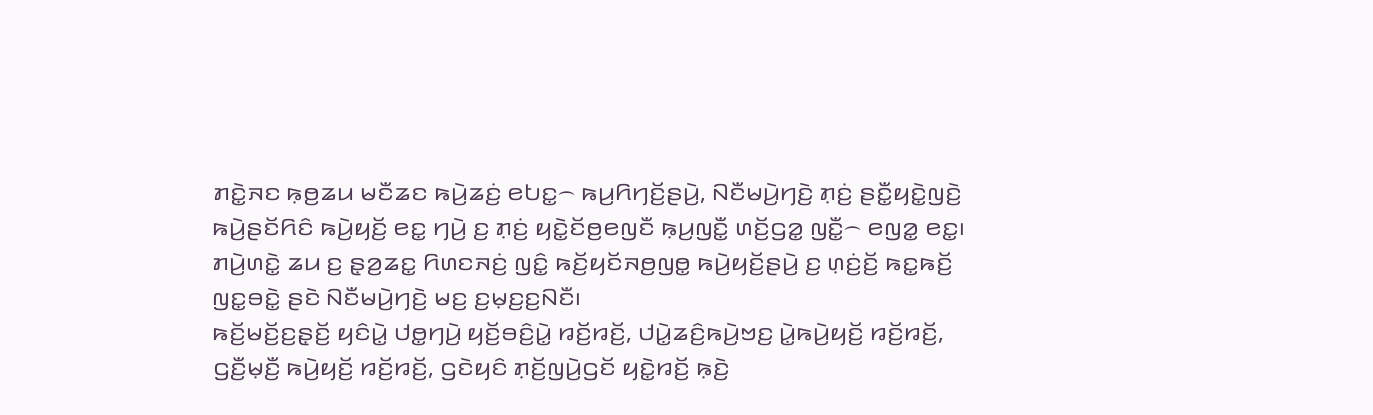ꤊꤢꤧ꤭ꤏꤢ ꤒ꤫ꤥ꤬ꤘꤣ ꤗꤢꤪꤘꤢ ꤒꤣꤧ꤬ꤘꤢꤦ꤬ ꤕꤝꤢ꤭꤮ ꤒꤣ꤬ꤖꤚꤢꤩ꤬ꤔꤣꤧ꤬, ꤡꤢꤪꤗꤣꤧ꤬ꤚꤢꤧ꤬ ꤊ꤫ꤢꤦ꤬ ꤔꤢꤪ꤭ꤟꤢꤧ꤭ꤜꤢꤧ꤬ ꤒꤣꤧ꤬ꤔꤢꤩꤖꤢꤨ ꤒꤣꤧ꤬ꤟꤢꤩ꤬ ꤕꤢ꤭ ꤚꤣꤧ꤬ ꤢ꤬ ꤊ꤫ꤢꤦ꤬ ꤟꤢꤧ꤭ꤢꤩꤥ꤬ꤕꤜꤢꤪ ꤒ꤫ꤣ꤬ꤜꤢꤪ꤭ ꤛꤢꤩ꤬ꤞꤤ꤭ ꤜꤢꤪ꤭꤮ ꤕꤜꤤ꤭ ꤕꤢ꤭꤯
ꤊꤣꤧ꤬ꤛꤢꤧ꤭ ꤘꤣ ꤢ꤬ ꤔ꤫ꤤ꤬ꤘꤢ꤭ ꤖꤛꤢꤏꤢꤦ꤬ ꤜꤢꤨ꤭ ꤒꤢꤩ꤬ꤟꤢꤩꤏꤥ꤬ꤜꤥ꤭ ꤒꤣꤧ꤬ꤟꤢꤩ꤬ꤔꤣꤧ꤬ ꤢ꤬ ꤛ꤫ꤢꤦ꤬ꤢꤩ꤬ ꤒꤢ꤭ꤒꤢꤩ꤬ ꤜꤢ꤭ꤋꤢꤧ꤭ ꤔꤢꤧ ꤡꤢꤪꤗꤣꤧ꤬ꤚꤢꤧ꤬ ꤗꤢ꤬ ꤢ꤬ꤗ꤫ꤢ꤬ꤢ꤬ꤡꤢꤪ꤯
ꤒꤢꤩ꤬ꤗꤢꤩ꤬ꤢ꤬ꤔ꤫ꤢꤩ꤬ ꤟꤢꤨꤣꤧ꤭ ꤓꤥ꤭ꤚꤣꤧ꤬ ꤟꤢꤩ꤬ꤋꤢꤨ꤬ꤣꤧ꤭ ꤙꤢꤩ꤬ꤙꤢꤩ꤬, ꤓꤣꤧ꤭ꤘꤢꤨ꤬ꤒꤣꤧ꤬ꤠꤢ꤬ ꤣꤧ꤭ꤒꤣꤧ꤬ꤟꤢꤩ꤬ ꤙꤢꤩ꤬ꤙꤢꤩ꤬, ꤞꤢꤪ꤬ꤗ꤫ꤢꤪ꤬ ꤒꤣꤧ꤬ꤟꤢꤩ꤬ ꤙꤢꤩ꤬ꤙꤢꤩ꤬, ꤞꤢꤧꤟꤢꤨ ꤊ꤫ꤢꤩ꤬ꤜꤣꤧ꤬ꤞꤢꤩ ꤟꤢꤧ꤭ꤙꤢꤩ꤬ ꤒ꤫ꤢꤧ꤬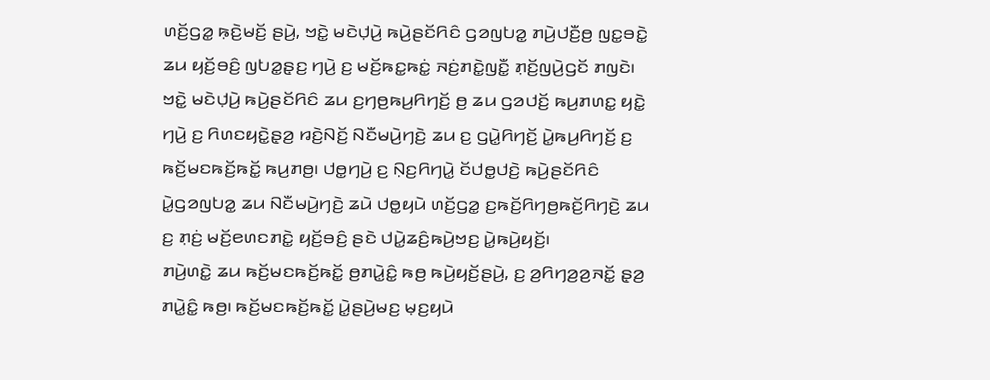ꤛꤢꤩ꤬ꤞꤤ꤭ ꤒ꤫ꤢꤧ꤬ꤗꤢꤩ꤬ ꤔꤣꤧ꤬, ꤠꤢꤧ꤭ ꤗꤢꤧꤓ꤫ꤣꤧ꤬ ꤒꤣꤧ꤬ꤔꤢꤩꤖꤢꤨ ꤞꤤꤜꤝꤤ꤭ ꤊꤣꤧ꤬ꤓꤢꤪ꤬ꤥ꤬ ꤜꤢ꤭ꤋꤢꤧ꤭ ꤘꤣ ꤟꤢꤩ꤬ꤋꤢꤨ꤬ ꤜꤝꤤ꤭ꤔ꤫ꤢ꤬ ꤚꤣꤧ꤬ ꤢ꤬ ꤗꤢꤩ꤬ꤒꤢ꤭ꤒꤢꤦ꤭ ꤏꤢꤦ꤬ꤊꤢꤧ꤭ꤜꤢꤪ꤭ ꤊ꤫ꤢꤩ꤬ꤜꤣꤧ꤬ꤞꤢꤩ ꤊꤜꤢꤧ꤯
ꤠꤢꤧ꤭ ꤗꤢꤧꤓ꤫ꤣꤧ꤬ ꤒꤣꤧ꤬ꤔꤢꤩꤖꤢꤨ ꤘꤣ ꤢ꤬ꤚꤥ꤬ꤒꤣ꤬ꤖꤚꤢꤩ꤬ ꤥ꤬ ꤘꤣ ꤞꤤꤓꤢꤩ꤬ ꤒꤣ꤬ꤊꤛꤢ꤭ ꤟꤢꤧ꤭ ꤚꤣꤧ꤬ ꤢ꤬ ꤖꤛꤢꤟꤢꤧ꤭ꤔ꤫ꤤ꤬ ꤙꤢꤧ꤬ꤡꤢꤩ꤬ ꤡꤢꤪꤗꤣꤧ꤬ꤚꤢꤧ꤬ ꤘꤣ ꤢ꤬ ꤞꤣꤧ꤭ꤖꤚꤢꤩ꤬ ꤣꤧ꤭ꤒꤣ꤬ꤖꤚꤢꤩ꤬ ꤢ꤬ ꤒꤢꤩ꤬ꤗꤢꤒꤢꤩ꤬ꤒꤢꤩ꤭ ꤒꤣ꤬ꤊꤥ꤬꤯ ꤓꤥ꤭ꤚꤣꤧ꤬ ꤢ꤬ ꤡ꤫ꤢ꤬ꤖꤚꤣꤧ꤭ ꤢꤩꤓꤥ꤭ꤓꤢꤧ꤬ ꤒꤣꤧ꤬ꤔꤢꤩꤖꤢꤨ ꤣꤧ꤭ꤞꤤꤜꤝꤤ꤭ ꤘꤣ ꤡꤢꤪꤗꤣꤧ꤬ꤚꤢꤧ꤬ ꤘꤣꤧ ꤓꤥ꤭ꤟꤣꤧ ꤛꤢꤩ꤬ꤞꤤ꤭ ꤢ꤬ꤒꤢꤩ꤬ꤖꤚꤥ꤬ꤒꤢꤩ꤬ꤖꤚꤢꤧ꤬ ꤘꤣ ꤢ꤬ ꤊ꤫ꤢꤦ꤬ ꤗꤢꤩ꤬ꤕꤛꤢꤊꤢꤧ꤭ ꤟꤢꤩ꤬ꤋꤢꤨ꤬ ꤔꤢꤧ ꤓꤣꤧ꤭ꤘꤢꤨ꤬ꤒꤣꤧ꤬ꤠꤢ꤬ ꤣꤧ꤭ꤒꤣꤧ꤬ꤟꤢꤩ꤬꤯
ꤊꤣꤧ꤬ꤛꤢꤧ꤭ ꤘꤣ ꤒꤢꤩ꤬ꤗꤢꤒꤢꤩ꤬ꤒꤢꤩ꤭ ꤥ꤬ꤊꤣꤧ꤭ꤢꤨ꤭ ꤒꤥ꤬ ꤒꤣꤧ꤬ꤟꤢꤩ꤬ꤔꤣꤧ꤬, ꤢ꤬ ꤤ꤬ꤖꤚꤤ꤬ꤤ꤬ꤏꤢꤩ꤭ ꤔ꤫ꤤ꤬ ꤊꤣꤧ꤭ꤢꤨ꤭ ꤒꤥ꤬꤯ ꤒꤢꤩ꤬ꤗꤢꤒꤢꤩ꤬ꤒꤢꤩ꤭ ꤣꤧ꤭ꤔꤣꤧ꤬ꤗꤢ꤬ ꤗ꤫ꤢ꤬ꤟꤣꤧ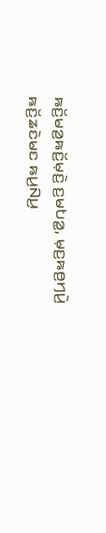ꤒꤢꤩ꤬ꤗꤤ꤬ꤒꤢꤩ꤬ꤗ꤫ꤢꤧ꤬ ꤢ꤬ꤗꤝꤤ꤭, ꤗ꤫ꤢ꤬ꤒꤥ꤬ꤚꤣꤧ꤬ ꤒꤢꤩ꤬ꤘꤢꤧꤗꤢ ꤒꤣ꤬ꤡꤣ꤬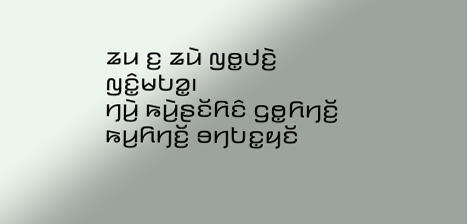ꤘꤣ ꤢ꤬ ꤘꤣꤧ ꤜꤥ꤭ꤓꤢꤧ꤬ ꤜꤢꤨ꤭ꤗꤝꤤ꤭꤯
ꤚꤣꤧ꤬ ꤒꤣꤧ꤬ꤔꤢꤩꤖꤢꤨ ꤞꤥ꤭ꤖꤚꤢꤩ꤬ ꤒꤣ꤬ꤖꤚꤢꤩ꤬ ꤋꤚꤝꤢ꤭ꤟꤢꤩ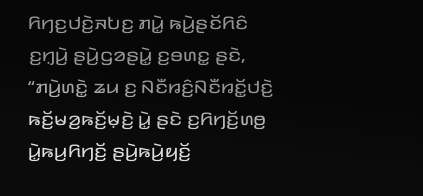ꤖꤚꤢ꤬ꤓꤢꤧ꤬ꤏꤝꤢ꤬ ꤊꤣꤧ꤭ ꤒꤣꤧ꤬ꤔꤢꤩꤖꤢꤨ ꤢ꤬ꤚ꤫ꤣꤧ꤬ ꤔꤣꤧ꤬ꤞꤤꤔꤣꤧ꤭ ꤢ꤬ꤋꤛꤢ꤭ ꤔꤢꤧ, “ꤊꤣꤧ꤬ꤛꤢꤧ꤭ ꤘꤣ ꤢ꤬ ꤡꤢꤪꤙꤢꤨ꤬ꤡꤢꤪꤙꤢꤩ꤭ꤓꤢꤧ꤬ ꤒꤢꤩ꤬ꤗꤤ꤬ꤒꤢꤩ꤬ꤗ꤫ꤢꤧ꤬ ꤣꤧ꤭ ꤔꤢꤧ ꤢ꤬ꤖꤚꤢꤩ꤬ꤛꤥ꤬ ꤣꤧ꤭ꤒꤣ꤬ꤖꤚꤢꤩ꤬ ꤔꤣꤧ꤬ꤒꤣꤧ꤬ꤟꤢꤩ꤬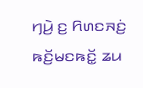ꤚꤣꤧ꤬ ꤢ꤬ ꤖꤛꤢꤏꤢꤦ꤬ ꤒꤢꤩ꤬ꤗꤢꤒꤢꤩ꤭ ꤘꤣ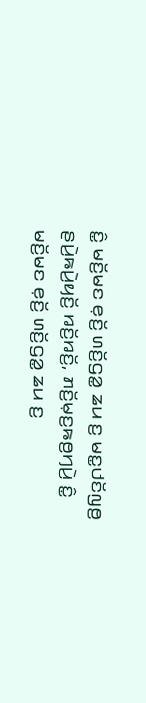ꤢꤨ꤭ ꤗꤢꤩ꤬ꤗꤢ ꤕ꤫ꤢꤩ꤬ ꤛꤢꤩ꤬ꤞꤤ꤭ ꤘꤣ ꤢ꤬ ꤗꤢ꤭ꤓꤢꤩꤜꤥ꤬ ꤔꤣꤧ꤬ꤒꤣꤧ꤬ꤟꤢꤩ꤬ ꤙꤢꤩ꤬ꤙꤢꤩ꤬, ꤊꤢꤩ꤬ꤗ꤫ꤢ꤬ꤒꤥ꤬ꤚꤣꤧ꤬ ꤢꤨ꤭ ꤗꤢꤩ꤬ꤗꤢ ꤕ꤫ꤢꤩ꤬ ꤛꤢꤩ꤬ꤞꤤ꤭ ꤘꤣ ꤢ꤬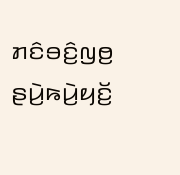ꤊꤢꤨꤋꤢꤨ꤬ꤜꤥ꤬ ꤔꤣꤧ꤬ꤒꤣꤧ꤬ꤟꤢꤩ꤬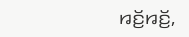ꤙꤢꤩ꤬ꤙꤢꤩ꤬,